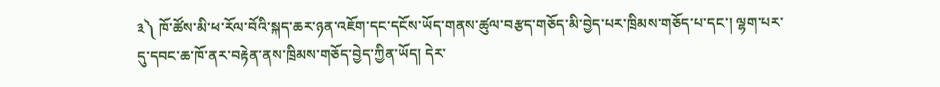༣༽ ཁོ་ཚོས་མི་ཕ་རོལ་བོའི་སྐད་ཆར་ཉན་འཇོག་དང་དངོས་ཡོད་གནས་ཚུལ་བརྩད་གཅོད་མི་བྱེད་པར་ཁྲིམས་གཅོད་པ་དང་། ལྷག་པར་དུ་དབང་ཆ་ཁོ་ནར་བརྟེན་ནས་ཁྲིམས་གཅོད་བྱེད་ཀྱིན་ཡོད། དེར་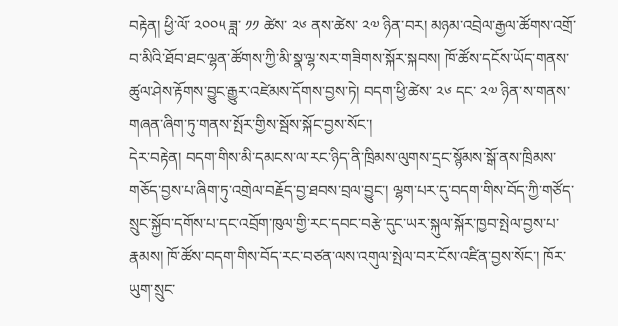བརྟེན། ཕྱི་ལོ་ ༢༠༠༥ ཟླ་ ༡༡ ཚེས་ ༢༦ ནས་ཚེས་ ༢༧ ཉིན་བར། མཉམ་འབྲེལ་རྒྱལ་ཚོགས་འགྲོ་བ་མིའི་ཐོབ་ཐང་ལྷན་ཚོགས་ཀྱི་མི་སྣ་ལྷ་སར་གཟིགས་སྐོར་སྐབས། ཁོ་ཚོས་དངོས་ཡོད་གནས་ཚུལ་ཤེས་རྟོགས་བྱུང་རྒྱུར་འཛེམས་དོགས་བྱས་ཏེ། བདག་ཕྱི་ཚེས་ ༢༦ དང་ ༢༧ ཉིན་ས་གནས་གཞན་ཞིག་ཏུ་གནས་སྤོར་གྱིས་སྦོས་སྐོང་བྱས་སོང་།
དེར་བརྟེན། བདག་གིས་མི་དམངས་ལ་རང་ཉིད་ནི་ཁྲིམས་ལུགས་དྲང་སྙོམས་སྒོ་ནས་ཁྲིམས་གཅོད་བྱས་པ་ཞིག་ཏུ་འགྲེལ་བརྗོད་བྱ་ཐབས་བྲལ་བྱུང་། ལྷག་པར་དུ་བདག་གིས་བོད་ཀྱི་གཙོད་སྲུང་སྐྱོབ་དགོས་པ་དང་འབྲོག་ཁུལ་གྱི་རང་དབང་བརྩེ་དུང་ཡར་སྐུལ་སྐོར་ཁྱབ་སྤེལ་བྱས་པ་རྣམས། ཁོ་ཚོས་བདག་གིས་བོད་རང་བཙན་ལས་འགུལ་སྤེལ་བར་ངོས་འཛིན་བྱས་སོང་། ཁོར་ཡུག་སྲུང་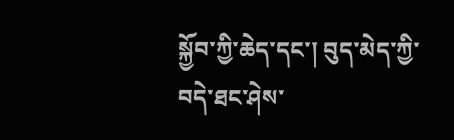སྐྱོབ་ཀྱི་ཆེད་དང་། བུད་མེད་ཀྱི་བདེ་ཐང་ཤེས་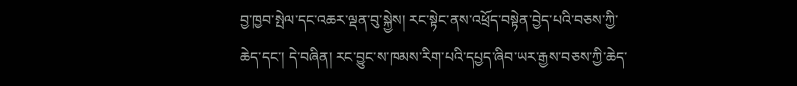བྱ་ཁྱབ་སྤེལ་དང་འཆར་ལྡན་བུ་སྐྱེས། རང་སྟེང་ནས་འཕྲོད་བསྟེན་བྱེད་པའི་བཅས་ཀྱི་ཆེད་དང་། དེ་བཞིན། རང་བྱུང་ས་ཁམས་རིག་པའི་དཔྱད་ཞིབ་ཡར་རྒྱས་བཅས་ཀྱི་ཆེད་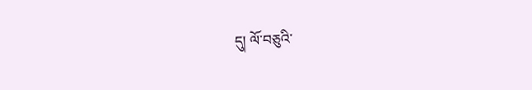དུ། ལོ་བཅུའི་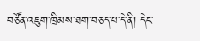བཙོན་འཇུག་ཁྲིམས་ཐག་བཅད་པ་དེ་ནི། དེང་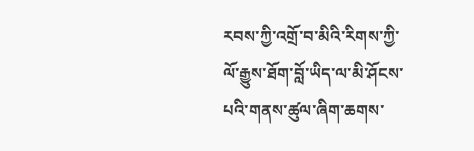རབས་ཀྱི་འགྲོ་བ་མིའི་རིགས་ཀྱི་ལོ་རྒྱུས་ཐོག་བློ་ཡིད་ལ་མི་ཤོངས་པའི་གནས་ཚུལ་ཞིག་ཆགས་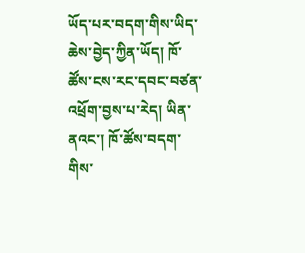ཡོད་པར་བདག་གིས་ཡིད་ཆེས་བྱེད་ཀྱིན་ཡོད། ཁོ་ཚོས་ངས་རང་དབང་བཙན་འཕྲོག་བྱས་པ་རེད། ཡིན་ནའང་། ཁོ་ཚོས་བདག་གིས་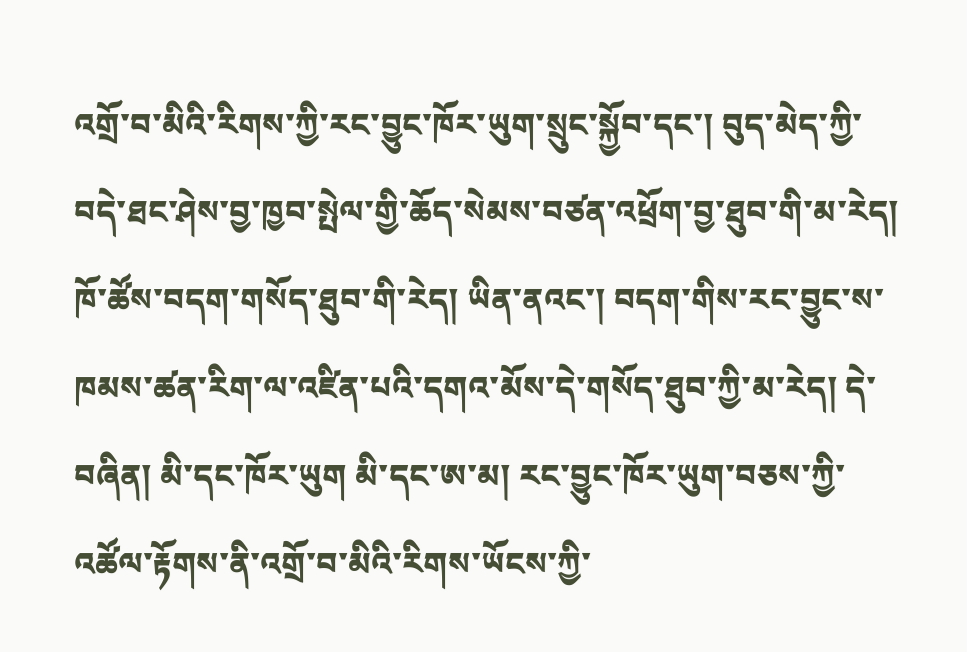འགྲོ་བ་མིའི་རིགས་ཀྱི་རང་བྱུང་ཁོར་ཡུག་སྲུང་སྐྱོབ་དང་། བུད་མེད་ཀྱི་བདེ་ཐང་ཤེས་བྱ་ཁྱབ་སྤེལ་གྱི་ཆོད་སེམས་བཙན་འཕྲོག་བྱ་ཐུབ་གི་མ་རེད། ཁོ་ཚོས་བདག་གསོད་ཐུབ་གི་རེད། ཡིན་ནའང་། བདག་གིས་རང་བྱུང་ས་ཁམས་ཚན་རིག་ལ་འཛིན་པའི་དགའ་མོས་དེ་གསོད་ཐུབ་ཀྱི་མ་རེད། དེ་བཞིན། མི་དང་ཁོར་ཡུག མི་དང་ཨ་མ། རང་བྱུང་ཁོར་ཡུག་བཅས་ཀྱི་འཚོལ་རྟོགས་ནི་འགྲོ་བ་མིའི་རིགས་ཡོངས་ཀྱི་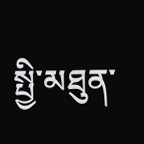སྤྱི་མཐུན་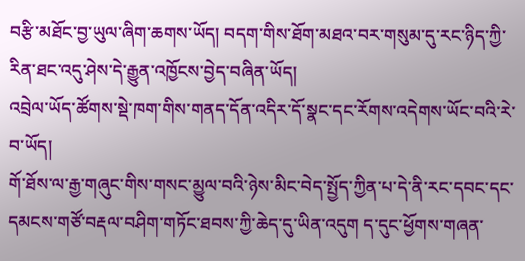བརྩི་མཐོང་བྱ་ཡུལ་ཞིག་ཆགས་ཡོད། བདག་གིས་ཐོག་མཐའ་བར་གསུམ་དུ་རང་ཉིད་ཀྱི་རིན་ཐང་འདུ་ཤེས་དེ་རྒྱུན་འཁྱོངས་བྱེད་བཞིན་ཡོད།
འབྲེལ་ཡོད་ཚོགས་སྡེ་ཁག་གིས་གནད་དོན་འདིར་དོ་སྣང་དང་རོགས་འདེགས་ཡོང་བའི་རེ་བ་ཡོད།
གོ་ཐོས་ལ་རྒྱ་གཞུང་གིས་གསང་མྱུལ་བའི་ཉེས་མིང་བེད་སྤྱོད་ཀྱིན་པ་དེ་ནི་རང་དབང་དང་དམངས་གཙོ་བརྡལ་བཤིག་གཏོང་ཐབས་ཀྱི་ཆེད་དུ་ཡིན་འདུག ད་དུང་ཕྱོགས་གཞན་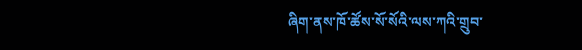ཞིག་ནས་ཁོ་ཚོས་སོ་སོའི་ལས་ཀའི་གྲུབ་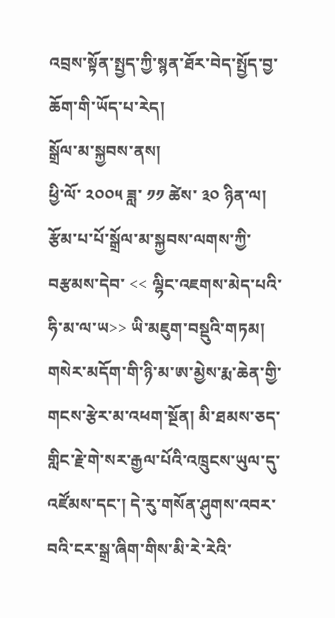འབྲས་སྟོན་སྤྱད་ཀྱི་སྙན་ཐོར་བེད་སྤྱོད་བྱ་ཆོག་གི་ཡོད་པ་རེད།
སྒྲོལ་མ་སྐྱབས་ནས།
ཕྱི་ལོ་ ༢༠༠༥ ཟླ་ ༡༡ ཚེས་ ༣༠ ཉིན་ལ།
རྩོམ་པ་པོ་སྒྲོལ་མ་སྐྱབས་ལགས་ཀྱི་བརྩམས་དེབ་ << ལྷིང་འཇགས་མེད་པའི་ཧི་མ་ལ་ཡ>> ཡི་མཇུག་བསྡུའི་གཏམ།
གསེར་མདོག་གི་ཉི་མ་ཨ་མྱེས་རྨ་ཆེན་གྱི་གངས་རྩེར་མ་འཕག་སྔོན། མི་ཐམས་ཅད་གླིང་རྗེ་གེ་སར་རྒྱལ་པོའི་འཁྲུངས་ཡུལ་དུ་འཛོམས་དང་། དེ་རུ་གསོན་ཤུགས་འབར་བའི་ངར་སྒྲ་ཞིག་གིས་མི་རེ་རེའི་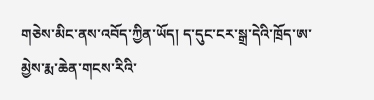གཅེས་མིང་ནས་འབོད་ཀྱིན་ཡོད། ད་དུང་ངར་སྒྲ་དེའི་ཁྲོད་ཨ་མྱེས་རྨ་ཆེན་གངས་རིའི་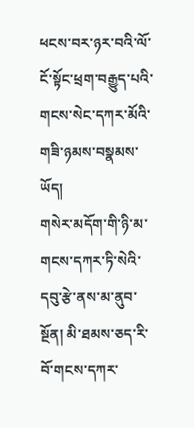ཕངས་བར་ཉར་བའི་ལོ་ངོ་སྟོང་ཕྲག་བརྒྱུད་པའི་གངས་སེང་དཀར་མོའི་གཟི་ཉམས་བསྣམས་ཡོད།
གསེར་མདོག་གི་ཉི་མ་གངས་དཀར་ཏི་སེའི་དབུ་རྩེ་ནས་མ་ནུབ་སྔོན། མི་ཐམས་ཅད་རི་བོ་གངས་དཀར་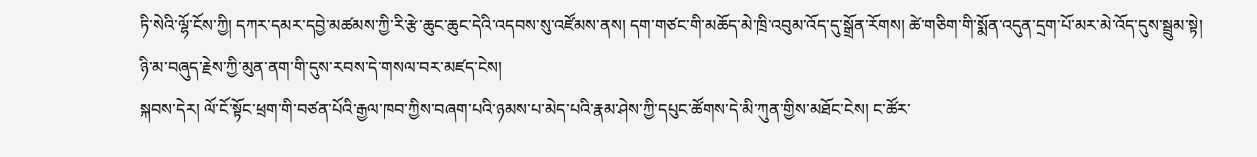ཏི་སེའི་ལྷོ་ངོས་ཀྱི། དཀར་དམར་དབྱེ་མཚམས་ཀྱི་རི་རྩེ་ཆུང་ཆུང་དེའི་འདབས་སུ་འཛོམས་ནས། དག་གཙང་གི་མཆོད་མེ་ཁྲི་འབུམ་འོད་དུ་སྒྲོན་རོགས། ཚེ་གཅིག་གི་སྨོན་འདུན་དྲག་པོ་མར་མེ་འོད་དུས་སྦྲུམ་སྟེ། ཉི་མ་བཞུད་རྗེས་ཀྱི་མུན་ནག་གི་དུས་རབས་དེ་གསལ་བར་མཛད་ངེས།
སྐབས་དེར། ལོ་ངོ་སྟོང་ཕྲག་གི་བཙན་པོའི་རྒྱལ་ཁབ་ཀྱིས་བཞག་པའི་ཉམས་པ་མེད་པའི་རྣམ་ཤེས་ཀྱི་དཔུང་ཚོགས་དེ་མི་ཀུན་གྱིས་མཐོང་ངེས། ང་ཚོར་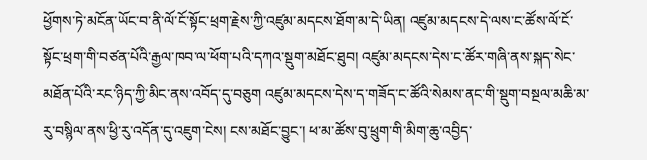ཕྱོགས་ཏེ་མངོན་ཡོང་བ་ནི་ལོ་ངོ་སྟོང་ཕྲག་རྗེས་ཀྱི་འཛུམ་མདངས་ཐོག་མ་དེ་ཡིན། འཛུམ་མདངས་དེ་ལས་ང་ཚོས་ལོ་ངོ་སྟོང་ཕྲག་གི་བཙན་པོའི་རྒྱལ་ཁབ་ལ་ཕོག་པའི་དཀའ་སྡུག་མཐོང་ཐུབ། འཛུམ་མདངས་དེས་ང་ཚོར་གཞི་ནས་སྐད་སེང་མཐོན་པོའི་རང་ཉིད་ཀྱི་མིང་ནས་འབོད་དུ་བཅུག འཛུམ་མདངས་དེས་ད་གཟོད་ང་ཚོའི་སེམས་ནང་གི་སྡུག་བསྔལ་མཆི་མ་རུ་བསྙིལ་ནས་ཕྱི་རུ་འདོན་དུ་འཇུག་ངེས། ངས་མཐོང་བྱུང་། ཕ་མ་ཚོས་བུ་ཕྲུག་གི་མིག་ཆུ་འབྱིད་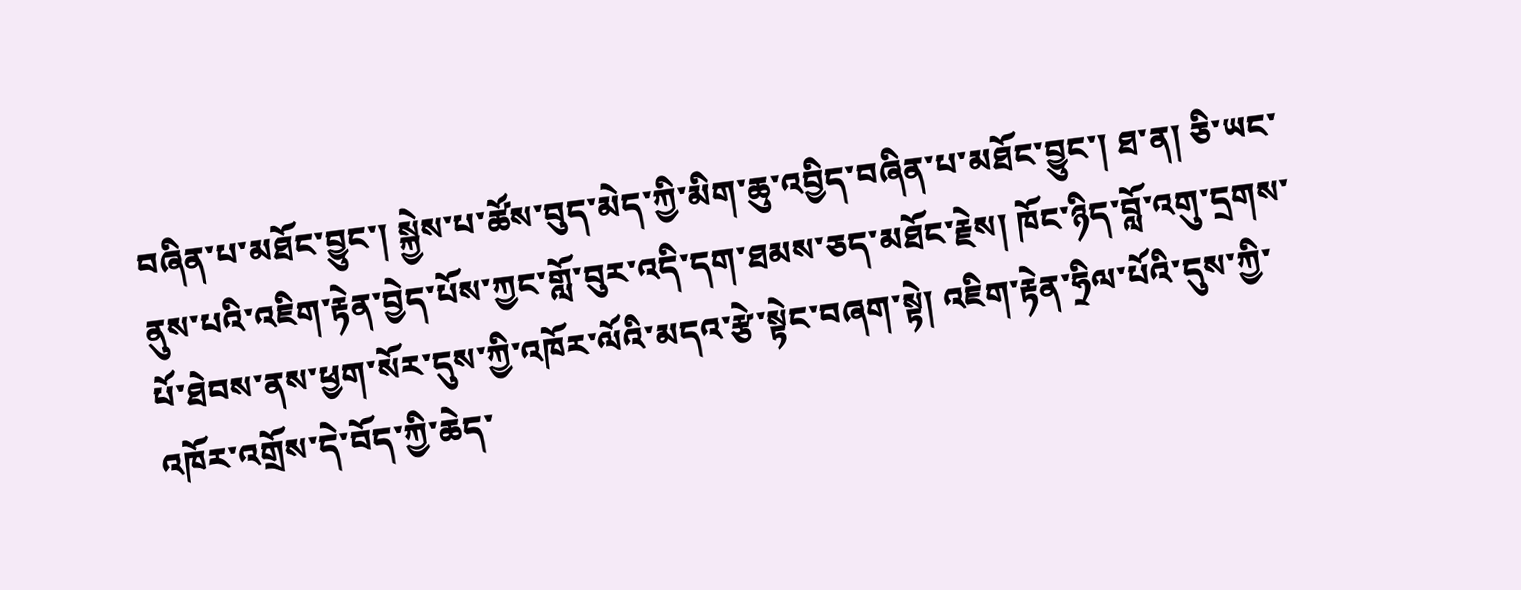བཞིན་པ་མཐོང་བྱུང་། སྐྱེས་པ་ཚོས་བུད་མེད་ཀྱི་མིག་ཆུ་འབྱིད་བཞིན་པ་མཐོང་བྱུང་། ཐ་ན། ཅི་ཡང་ནུས་པའི་འཇིག་རྟེན་བྱེད་པོས་ཀྱང་གློ་བུར་འདི་དག་ཐམས་ཅད་མཐོང་རྗེས། ཁོང་ཉིད་བློ་འགུ་དྲགས་པོ་ཐེབས་ནས་ཕྱག་སོར་དུས་ཀྱི་འཁོར་ལོའི་མདའ་རྩེ་སྟེང་བཞག་སྟེ། འཇིག་རྟེན་ཧྲིལ་པོའི་དུས་ཀྱི་འཁོར་འགྲོས་དེ་བོད་ཀྱི་ཆེད་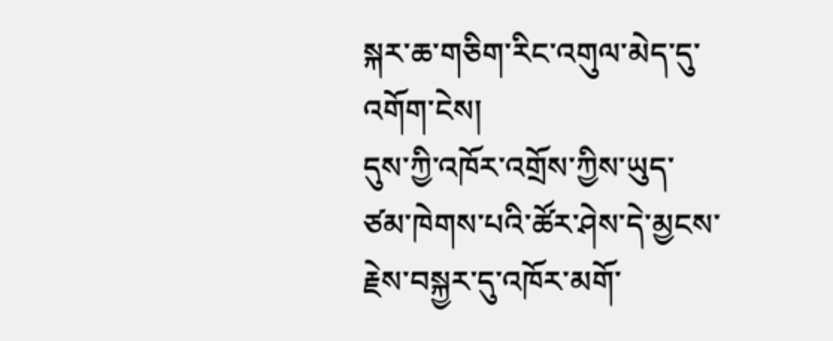སྐར་ཆ་གཅིག་རིང་འགུལ་མེད་དུ་འགོག་ངེས།
དུས་ཀྱི་འཁོར་འགྲོས་ཀྱིས་ཡུད་ཙམ་ཁེགས་པའི་ཚོར་ཤེས་དེ་མྱངས་རྗེས་བསྐྱར་དུ་འཁོར་མགོ་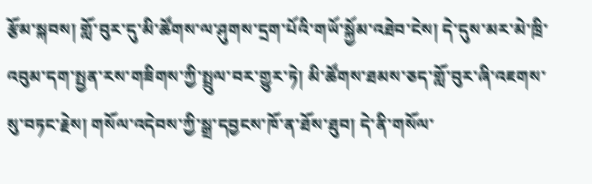རྩོམ་སྐབས། གློ་བུར་དུ་མི་ཚོགས་ལ་ཤུགས་དྲག་པོའི་གཡོ་སྐྱོམ་འཐེབ་ངེས། དེ་དུས་མར་མེ་ཁྲི་འབུམ་དག་སྤྱན་རས་གཟིགས་ཀྱི་སྤྲུལ་བར་གྱུར་ཏེ། མི་ཚོགས་ཐམས་ཅད་གློ་བུར་ཞི་འཇགས་སུ་བཏང་རྗེས། གསོལ་འདེབས་ཀྱི་སྒྲ་དབྱངས་ཁོ་ན་ཐོས་ཐུབ། དེ་ནི་གསོལ་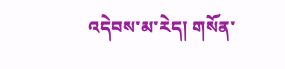འདེབས་མ་རེད། གསོན་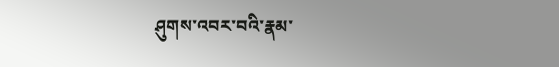ཤུགས་འབར་བའི་རྣམ་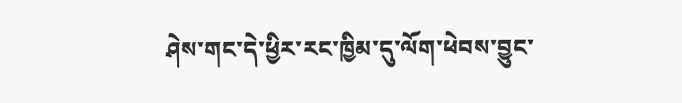ཤེས་གང་དེ་ཕྱིར་རང་ཁྱིམ་དུ་ལོག་ཕེབས་བྱུང་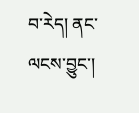བ་རེད། ནང་ལངས་བྱུང་།